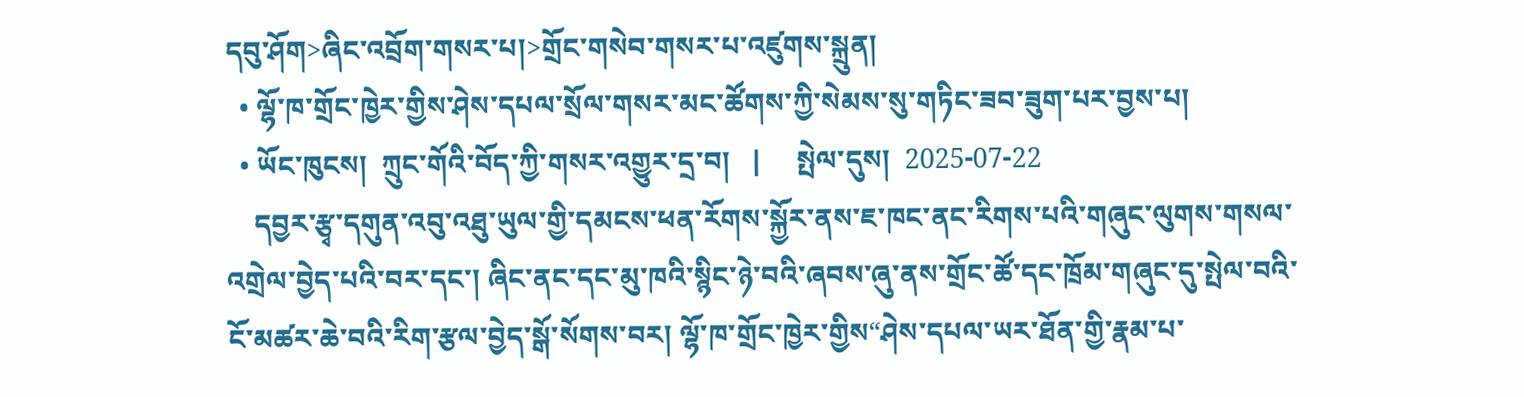དབུ་ཤོག>ཞིང་འབྲོག་གསར་པ།>གྲོང་གསེབ་གསར་པ་འཛུགས་སྐྲུན།
  • ལྷོ་ཁ་གྲོང་ཁྱེར་གྱིས་ཤེས་དཔལ་སྲོལ་གསར་མང་ཚོགས་ཀྱི་སེམས་སུ་གཏིང་ཟབ་ཟུག་པར་བྱས་པ།
  • ཡོང་ཁུངས།  ཀྲུང་གོའི་བོད་ཀྱི་གསར་འགྱུར་དྲ་བ།   |     སྤེལ་དུས།  2025-07-22
    དབྱར་རྩྭ་དགུན་འབུ་འཐུ་ཡུལ་གྱི་དམངས་ཕན་རོགས་སྐྱོར་ནས་ཇ་ཁང་ནང་རིགས་པའི་གཞུང་ལུགས་གསལ་འགྲེལ་བྱེད་པའི་བར་དང་། ཞིང་ནང་དང་མུ་ཁའི་སྙིང་ཉེ་བའི་ཞབས་ཞུ་ནས་གྲོང་ཚོ་དང་ཁྲོམ་གཞུང་དུ་སྤེལ་བའི་ངོ་མཚར་ཆེ་བའི་རིག་རྩལ་བྱེད་སྒོ་སོགས་བར། ལྷོ་ཁ་གྲོང་ཁྱེར་གྱིས“ཤེས་དཔལ་ཡར་ཐོན་གྱི་རྣམ་པ་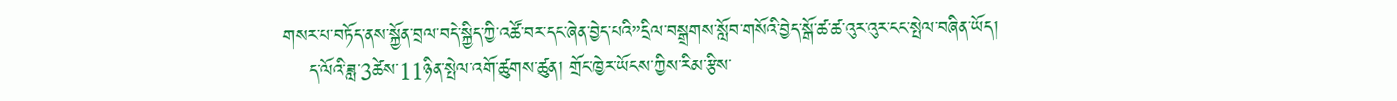གསར་པ་བཏོད་ནས་སྐྱོན་བྲལ་བདེ་སྐྱིད་ཀྱི་འཚོ་བར་དང་ཞེན་བྱེད་པའི”དྲིལ་བསྒྲགས་སློབ་གསོའི་བྱེད་སྒོ་ཚ་ཚ་འུར་འུར་ངང་སྤེལ་བཞིན་ཡོད།
    ད་ལོའི་ཟླ་3ཚེས་11ཉིན་སྤེལ་འགོ་ཚུགས་ཚུན། གྲོང་ཁྱེར་ཡོངས་ཀྱིས་རིམ་རྩིས་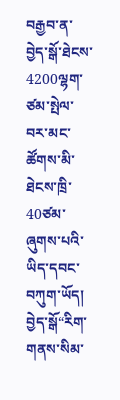བརྒྱབ་ན་བྱེད་སྒོ་ཐེངས་4200ལྷག་ཙམ་སྤེལ་བར་མང་ཚོགས་མི་ཐེངས་ཁྲི་40ཙམ་ཞུགས་པའི་ཡིད་དབང་བཀུག་ཡོད། བྱེད་སྒོ“རིག་གནས་སིམ་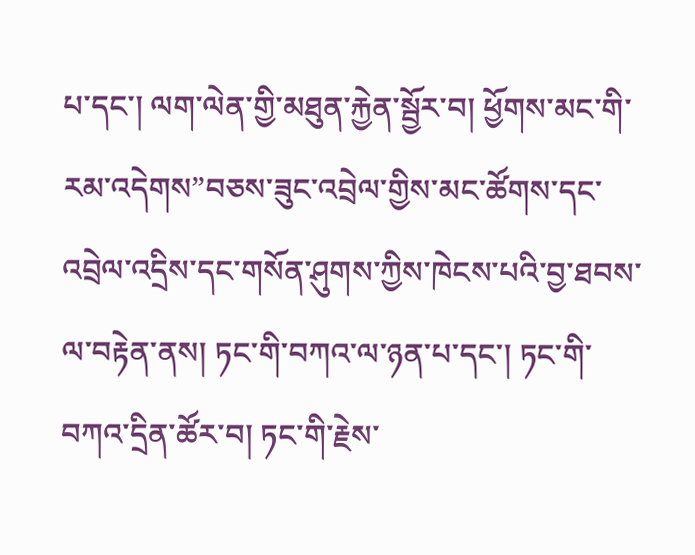པ་དང་། ལག་ལེན་གྱི་མཐུན་རྐྱེན་སྦྱོར་བ། ཕྱོགས་མང་གི་རམ་འདེགས”བཅས་ཟུང་འབྲེལ་གྱིས་མང་ཚོགས་དང་འབྲེལ་འདྲིས་དང་གསོན་ཤུགས་ཀྱིས་ཁེངས་པའི་བྱ་ཐབས་ལ་བརྟེན་ནས། ཏང་གི་བཀའ་ལ་ཉན་པ་དང་། ཏང་གི་བཀའ་དྲིན་ཚོར་བ། ཏང་གི་རྗེས་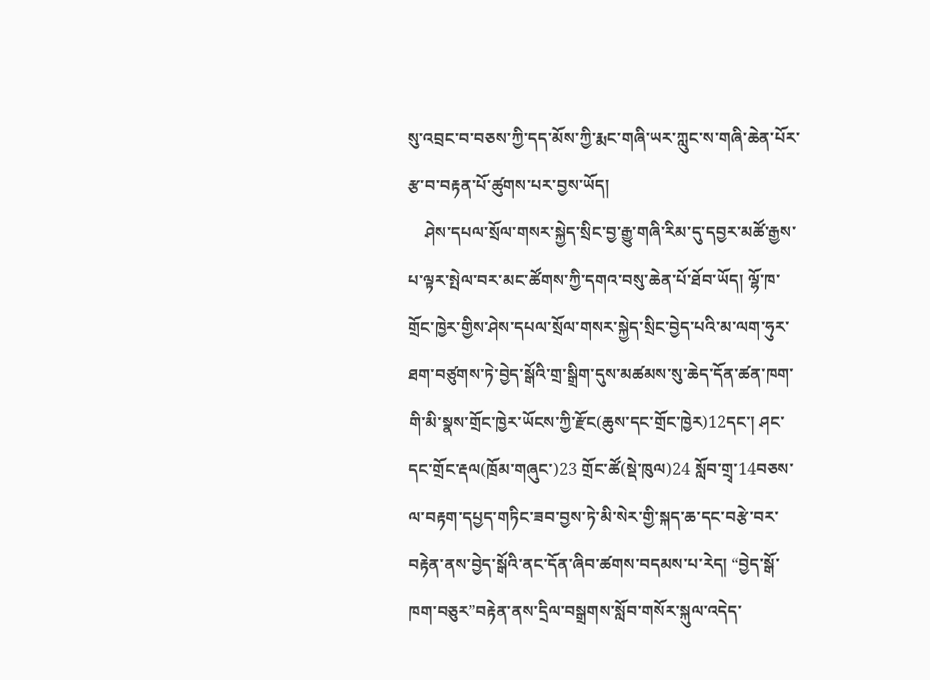སུ་འབྲང་བ་བཅས་ཀྱི་དད་མོས་ཀྱི་རྨང་གཞི་ཡར་ཀླུང་ས་གཞི་ཆེན་པོར་རྩ་བ་བརྟན་པོ་ཚུགས་པར་བྱས་ཡོད།
    ཤེས་དཔལ་སྲོལ་གསར་སྐྱེད་སྲིང་བྱ་རྒྱུ་གཞི་རིམ་དུ་དབྱར་མཚོ་རྒྱས་པ་ལྟར་སྤེལ་བར་མང་ཚོགས་ཀྱི་དགའ་བསུ་ཆེན་པོ་ཐོབ་ཡོད། ལྷོ་ཁ་གྲོང་ཁྱེར་གྱིས་ཤེས་དཔལ་སྲོལ་གསར་སྐྱེད་སྲིང་བྱེད་པའི་མ་ལག་ཧུར་ཐག་བཙུགས་ཏེ་བྱེད་སྒོའི་གྲ་སྒྲིག་དུས་མཚམས་སུ་ཆེད་དོན་ཚན་ཁག་གི་མི་སྣས་གྲོང་ཁྱེར་ཡོངས་ཀྱི་རྫོང(ཆུས་དང་གྲོང་ཁྱེར)12དང་། ཤང་དང་གྲོང་རྡལ(ཁྲོམ་གཞུང་)23 གྲོང་ཚོ(སྡེ་ཁུལ)24 སློབ་གྲྭ་14བཅས་ལ་བརྟག་དཔྱད་གཏིང་ཟབ་བྱས་ཏེ་མི་སེར་གྱི་སྐད་ཆ་དང་བརྩེ་བར་བརྟེན་ནས་བྱེད་སྒོའི་ནང་དོན་ཞིབ་ཚགས་བདམས་པ་རེད། “བྱེད་སྒོ་ཁག་བཅུར”བརྟེན་ནས་དྲིལ་བསྒྲགས་སློབ་གསོར་སྐུལ་འདེད་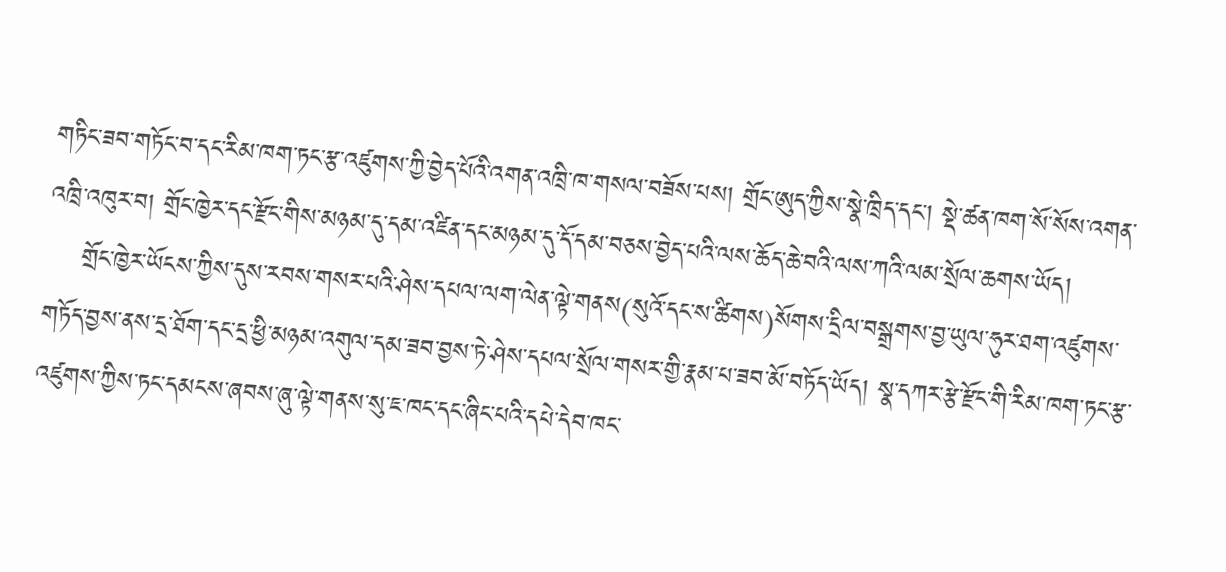གཏིང་ཟབ་གཏོང་བ་དང་རིམ་ཁག་ཏང་རྩ་འཛུགས་ཀྱི་བྱེད་པོའི་འགན་འཁྲི་ཁ་གསལ་བཟོས་པས། གྲོང་ཨུད་ཀྱིས་སྣེ་ཁྲིད་དང་། སྡེ་ཚན་ཁག་སོ་སོས་འགན་འཁྲི་འཁུར་བ། གྲོང་ཁྱེར་དང་རྫོང་གིས་མཉམ་དུ་དམ་འཛིན་དང་མཉམ་དུ་དོ་དམ་བཅས་བྱེད་པའི་ལས་ཆོད་ཆེ་བའི་ལས་ཀའི་ལམ་སྲོལ་ཆགས་ཡོད།
    གྲོང་ཁྱེར་ཡོངས་ཀྱིས་དུས་རབས་གསར་པའི་ཤེས་དཔལ་ལག་ལེན་ལྟེ་གནས(སུའོ་དང་ས་ཚིགས)སོགས་དྲིལ་བསྒྲགས་བྱ་ཡུལ་ཧུར་ཐག་འཛུགས་གཏོད་བྱས་ནས་དྲ་ཐོག་དང་དྲ་ཕྱི་མཉམ་འགུལ་དམ་ཟབ་བྱས་ཏེ་ཤེས་དཔལ་སྲོལ་གསར་གྱི་རྣམ་པ་ཟབ་མོ་བཏོད་ཡོད། སྣ་དཀར་རྩེ་རྫོང་གི་རིམ་ཁག་ཏང་རྩ་འཛུགས་ཀྱིས་ཏང་དམངས་ཞབས་ཞུ་ལྟེ་གནས་སུ་ཇ་ཁང་དང་ཞིང་པའི་དཔེ་དེབ་ཁང་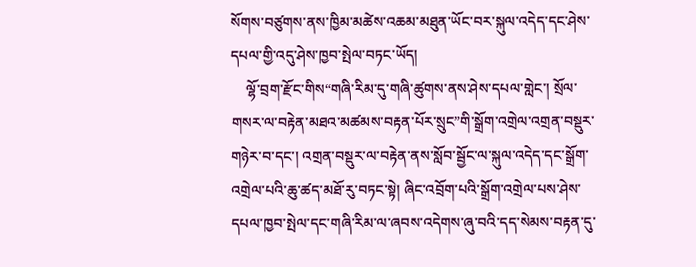སོགས་བཙུགས་ནས་ཁྱིམ་མཚེས་འཆམ་མཐུན་ཡོང་བར་སྐུལ་འདེད་དང་ཤེས་དཔལ་གྱི་འདུ་ཤེས་ཁྱབ་སྤེལ་བཏང་ཡོད།
    ལྷོ་བྲག་རྫོང་གིས“གཞི་རིམ་དུ་གཞི་ཚུགས་ནས་ཤེས་དཔལ་གླེང་། སྲོལ་གསར་ལ་བརྟེན་མཐའ་མཚམས་བརྟན་པོར་སྲུང”གི་སྒྲོག་འགྲེལ་འགྲན་བསྡུར་གཉེར་བ་དང་། འགྲན་བསྡུར་ལ་བརྟེན་ནས་སློབ་སྦྱོང་ལ་སྐུལ་འདེད་དང་སྒྲོག་འགྲེལ་པའི་ཆུ་ཚད་མཐོ་རུ་བཏང་སྟེ། ཞིང་འབྲོག་པའི་སྒྲོག་འགྲེལ་པས་ཤེས་དཔལ་ཁྱབ་སྤེལ་དང་གཞི་རིམ་ལ་ཞབས་འདེགས་ཞུ་བའི་དད་སེམས་བརྟན་དུ་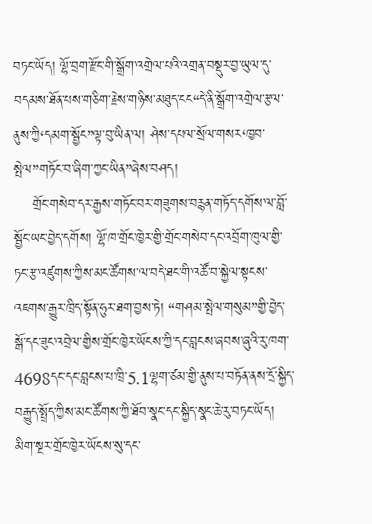བཏང་ཡོད། ལྷོ་བྲག་རྫོང་གི་སྒྲོག་འགྲེལ་པའི་འགྲན་བསྡུར་བྱ་ཡུལ་དུ་བདམས་ཐོན་པས་གཅིག་རྗེས་གཉིས་མཐུད་ངང“དེ་ནི་སྒྲོག་འགྲེལ་རྩལ་ནུས་ཀྱི‘དམག་སྦྱོང”ལྟ་བུ་ཡིན་ལ། ཤེས་དཔལ་སྲོལ་གསར‘ཁྱབ་སྤེལ”གཏོང་བ་ཞིག་ཀྱང་ཡིན”ཞེས་བཤད།
    གྲོང་གསེབ་དར་རྒྱས་གཏོང་བར་གཟུགས་བརྙན་གཏོད་དགོས་ལ་བློ་སྦྱོང་ཡང་བྱེད་དགོས། ལྷོ་ཁ་གྲོང་ཁྱེར་གྱི་གྲོང་གསེབ་དང་འབྲོག་ཁུལ་གྱི་ཏང་རྩ་འཛུགས་ཀྱིས་མང་ཚོགས་ལ་བདེ་ཐང་གི་འཚོ་བ་སྐྱེལ་སྟངས་འཇགས་རྒྱུར་ཁྲིད་སྟོན་ཧུར་ཐག་བྱས་ཏེ། “གཤམ་སྤེལ་གསུམ”གྱི་བྱེད་སྒོ་དང་ཟུང་འབྲེལ་གྱིས་གྲོང་ཁྱེར་ཡོངས་ཀྱི་དང་བླངས་ཞབས་ཞུའི་རུ་ཁག་4698དང་དང་བླངས་པ་ཁྲི་5.1ལྷག་ཙམ་གྱི་ནུས་པ་བཏོན་ནས་དྲོ་སྐྱིད་བརྒྱུད་སྤྲོད་ཀྱིས་མང་ཚོགས་ཀྱི་ཐོབ་སྣང་དང་སྐྱིད་སྣང་ཆེ་རུ་བཏང་ཡོད། མིག་སྔར་གྲོང་ཁྱེར་ཡོངས་སུ་དང་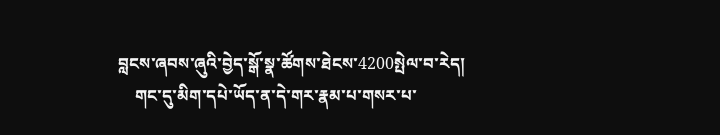བླངས་ཞབས་ཞུའི་བྱེད་སྒོ་སྣ་ཚོགས་ཐེངས་4200སྤེལ་བ་རེད།
    གང་དུ་མིག་དཔེ་ཡོད་ན་དེ་གར་རྣམ་པ་གསར་པ་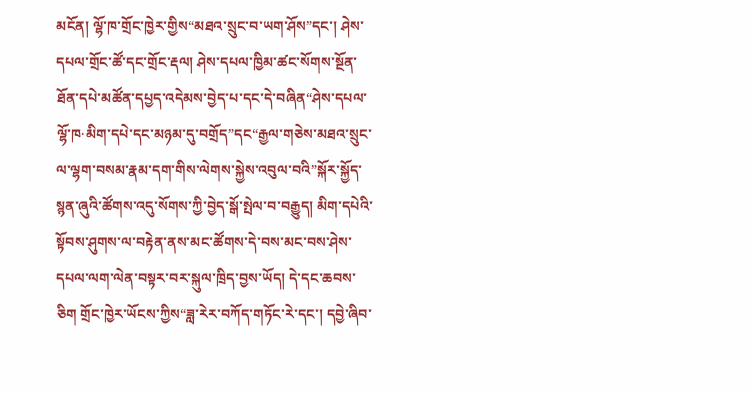མངོན། ལྷོ་ཁ་གྲོང་ཁྱེར་གྱིས“མཐའ་སྲུང་བ་ཡག་ཤོས”དང་། ཤེས་དཔལ་གྲོང་ཚོ་དང་གྲོང་རྡལ། ཤེས་དཔལ་ཁྱིམ་ཚང་སོགས་སྔོན་ཐོན་དཔེ་མཚོན་དཔྱད་འདེམས་བྱེད་པ་དང་དེ་བཞིན“ཤེས་དཔལ་ལྷོ་ཁ·མིག་དཔེ་དང་མཉམ་དུ་བགྲོད”དང“རྒྱལ་གཅེས་མཐའ་སྲུང་ལ་ལྷག་བསམ་རྣམ་དག་གིས་ལེགས་སྐྱེས་འབུལ་བའི”སྐོར་སྐྱོད་སྙན་ཞུའི་ཚོགས་འདུ་སོགས་ཀྱི་བྱེད་སྒོ་སྤེལ་བ་བརྒྱུད། མིག་དཔེའི་སྟོབས་ཤུགས་ལ་བརྟེན་ནས་མང་ཚོགས་དེ་བས་མང་བས་ཤེས་དཔལ་ལག་ལེན་བསྟར་བར་སྐུལ་ཁྲིད་བྱས་ཡོད། དེ་དང་ཆབས་ཅིག གྲོང་ཁྱེར་ཡོངས་ཀྱིས“ཟླ་རེར་བཀོད་གཏོང་རེ་དང་། དབྱེ་ཞིབ་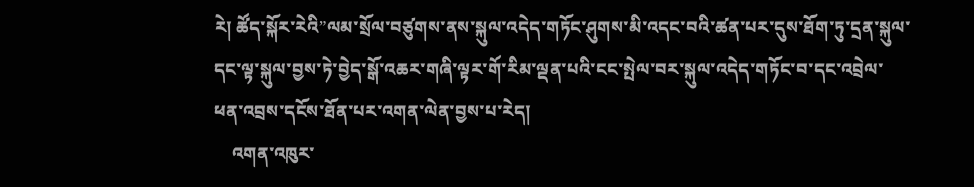རེ། ཚོད་སྐོར་རེའི”ལམ་སྲོལ་བཙུགས་ནས་སྐུལ་འདེད་གཏོང་ཤུགས་མི་འདང་བའི་ཚན་པར་དུས་ཐོག་ཏུ་དྲན་སྐུལ་དང་ལྟ་སྐུལ་བྱས་ཏེ་བྱེད་སྒོ་འཆར་གཞི་ལྟར་གོ་རིམ་ལྡན་པའི་ངང་སྤེལ་བར་སྐུལ་འདེད་གཏོང་བ་དང་འབྲེལ་ཕན་འབྲས་དངོས་ཐོན་པར་འགན་ལེན་བྱས་པ་རེད།
    འགན་འཁུར་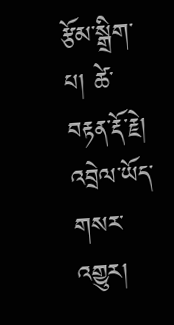རྩོམ་སྒྲིག་པ། ཚེ་བརྟན་རྡོ་རྗེ།
འབྲེལ་ཡོད་གསར་འགྱུར།